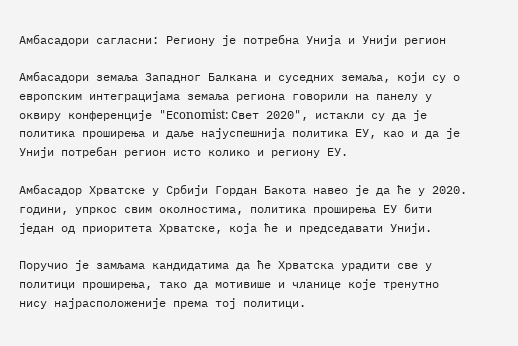Амбасадори сагласни: Региону је потребна Унија и Унији регион

Амбасадори земаља Западног Балкана и суседних земаља, који су о европским интеграцијама земаља региона говорили на панелу у оквиру конференције "Еconomist: Свет 2020", истакли су да је политика проширења и даље најуспешнија политика ЕУ, као и да је Унији потребан регион исто колико и региону ЕУ.

Амбасадор Хрватске у Србији Гордан Бакота навео је да ће у 2020. години, упркос свим околностима, политика проширења ЕУ бити један од приоритета Хрватске, која ће и председавати Унији.

Поручио је замљама кандидатима да ће Хрватска урадити све у политици проширења, тако да мотивише и чланице које тренутно нису најрасположеније према тој политици.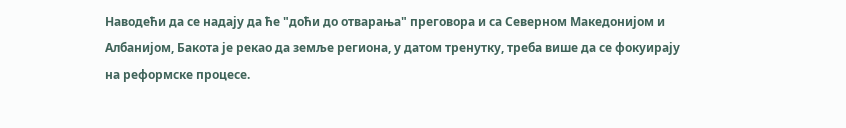Наводећи да се надају да ће "доћи до отварања" преговора и са Северном Македонијом и Албанијом, Бакота је рекао да земље региона, у датом тренутку, треба више да се фокуирају на реформске процесе.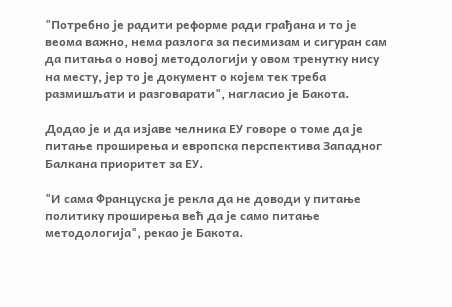"Потребно је радити реформе ради грађана и то је веома важно, нема разлога за песимизам и сигуран сам да питања о новој методологији у овом тренутку нису на месту, јер то је документ о којем тек треба размишљати и разговарати", нагласио је Бакота.

Додао је и да изјаве челника ЕУ говоре о томе да је питање проширења и европска перспектива Западног Балкана приоритет за ЕУ.

"И сама Француска је рекла да не доводи у питање политику проширења већ да је само питање методологија", рекао је Бакота.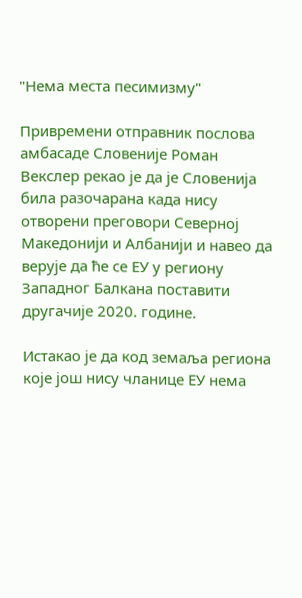"Нема места песимизму"

Привремени отправник послова амбасаде Словеније Роман Векслер рекао је да је Словенија била разочарана када нису отворени преговори Северној Македонији и Албанији и навео да верује да ће се ЕУ у региону Западног Балкана поставити другачије 2020. године.

Истакао је да код земаља региона које још нису чланице ЕУ нема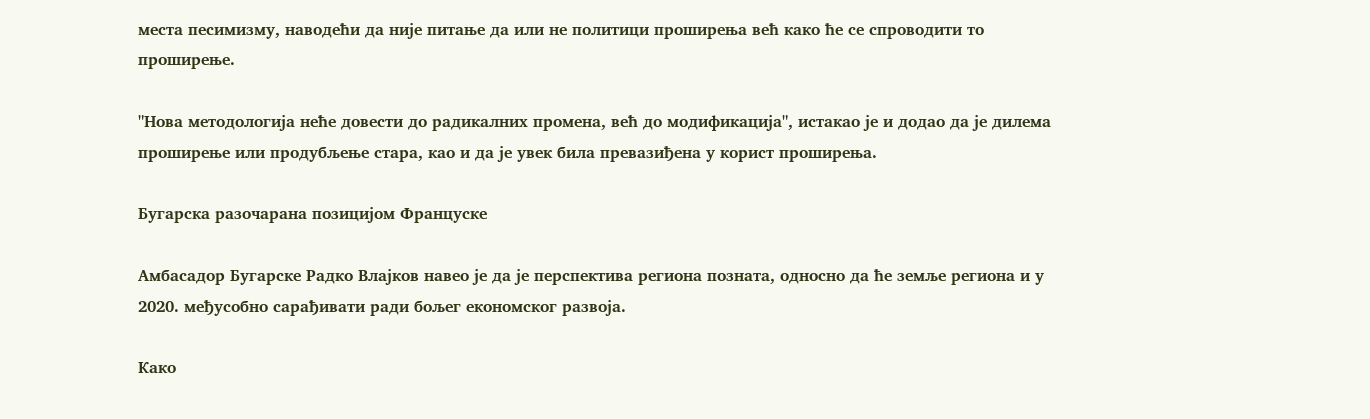места песимизму, наводећи да није питање да или не политици проширења већ како ће се спроводити то проширење.

"Нова методологија неће довести до радикалних промена, већ до модификација", истакао је и додао да је дилема проширење или продубљење стара, као и да је увек била превазиђена у корист проширења.

Бугарска разочарана позицијом Француске

Амбасадор Бугарске Радко Влајков навео је да је перспектива региона позната, односно да ће земље региона и у 2020. међусобно сарађивати ради бољег економског развоја.

Како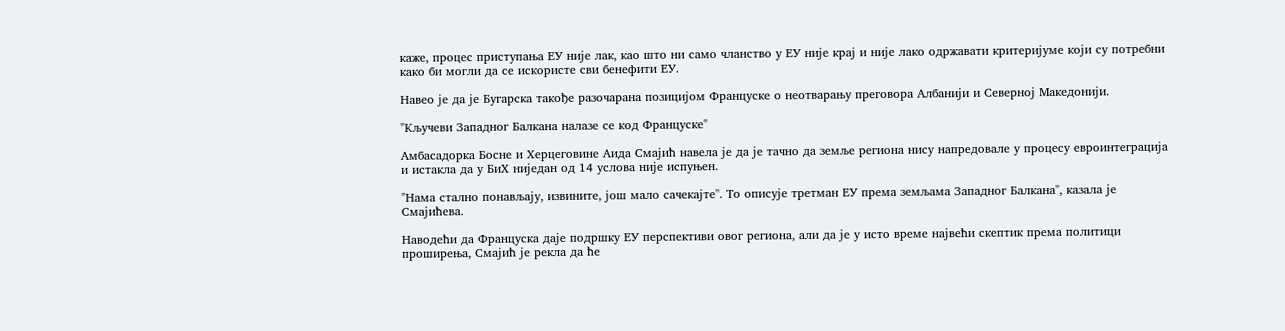каже, процес приступања ЕУ није лак, као што ни само чланство у ЕУ није крај и није лако одржавати критеријуме који су потребни како би могли да се искористе сви бенефити ЕУ.

Навео је да је Бугарска такође разочарана позицијом Француске о неотварању преговора Албанији и Северној Македонији.

"Кључеви Западног Балкана налазе се код Француске"

Амбасадорка Босне и Херцеговине Аида Смајић навела је да је тачно да земље региона нису напредовале у процесу евроинтеграција и истакла да у БиХ ниједан од 14 услова није испуњен.

"Нама стално понављају, извините, још мало сачекајте''. То описује третман ЕУ према земљама Западног Балкана", казала је Смајићева.

Наводећи да Француска даје подршку ЕУ перспективи овог региона, али да је у исто време највећи скептик према политици проширења, Смајић је рекла да ће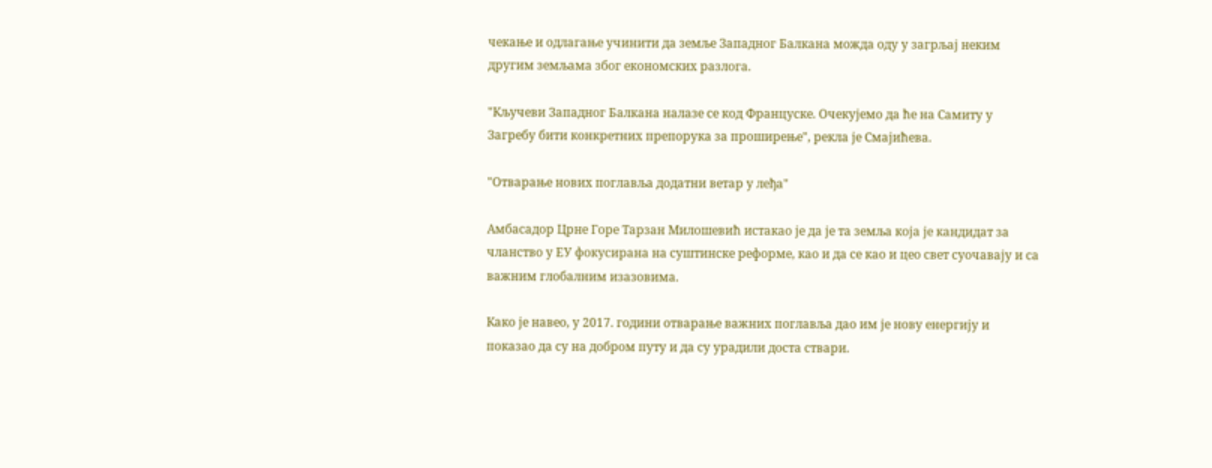чекање и одлагање учинити да земље Западног Балкана можда оду у загрљај неким другим земљама због економских разлога.

"Кључеви Западног Балкана налазе се код Француске. Очекујемо да ће на Самиту у Загребу бити конкретних препорука за проширење", рекла је Смајићева.

"Отварање нових поглавља додатни ветар у леђа"

Амбасадор Црне Горе Тарзан Милошевић истакао је да је та земља која је кандидат за чланство у ЕУ фокусирана на суштинске реформе, као и да се као и цео свет суочавају и са важним глобалним изазовима.

Како је навео, у 2017. години отварање важних поглавља дао им је нову енергију и показао да су на добром путу и да су урадили доста ствари.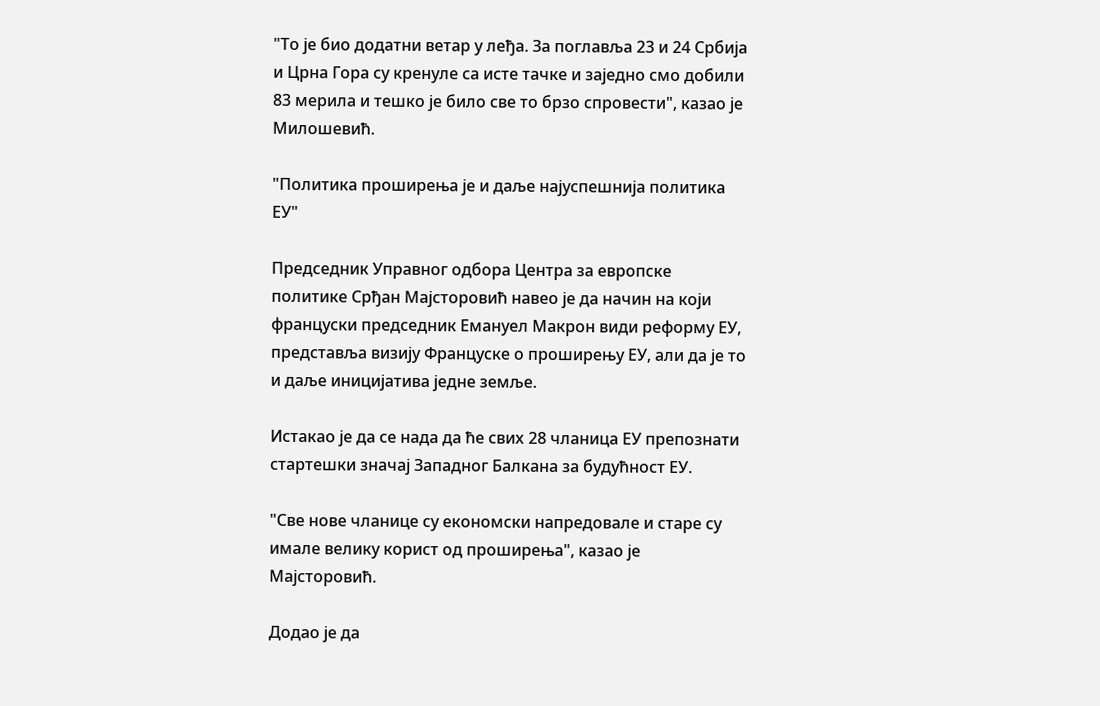"То је био додатни ветар у леђа. За поглавља 23 и 24 Србија и Црна Гора су кренуле са исте тачке и заједно смо добили 83 мерила и тешко је било све то брзо спровести", казао је Милошевић.

"Политика проширења је и даље најуспешнија политика ЕУ"

Председник Управног одбора Центра за европске политике Срђан Мајсторовић навео је да начин на који француски председник Емануел Макрон види реформу ЕУ, представља визију Француске о проширењу ЕУ, али да је то и даље иницијатива једне земље.

Истакао је да се нада да ће свих 28 чланица ЕУ препознати стартешки значај Западног Балкана за будућност ЕУ.

"Све нове чланице су економски напредовале и старе су имале велику корист од проширења", казао је Мајсторовић.

Додао је да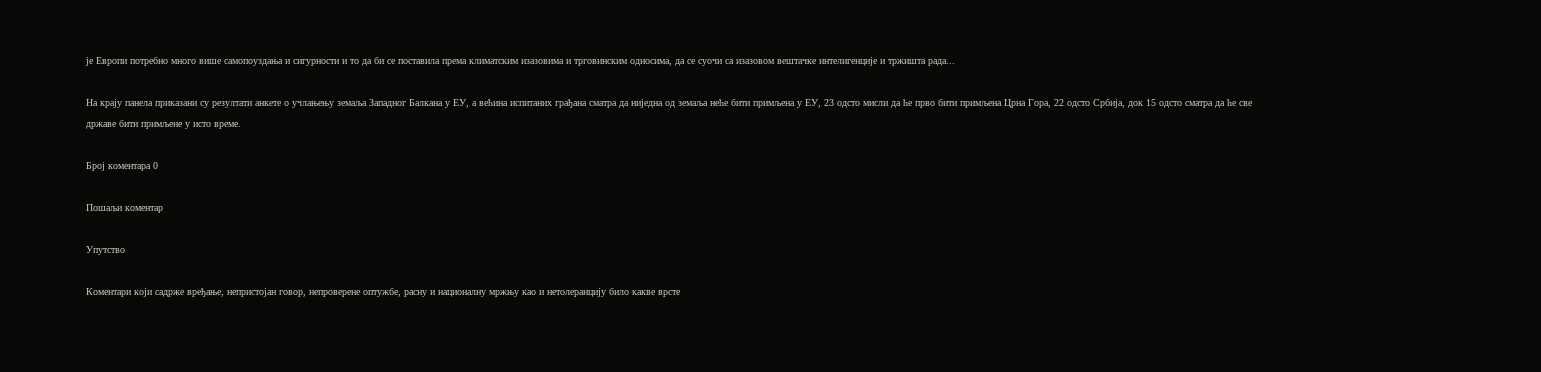је Европи потребно много више самопоуздања и сигурности и то да би се поставила према климатским изазовима и трговинским односима, да се суочи са изазовом вештачке интелигенције и тржишта рада...

На крају панела приказани су резултати анкете о учлањењу земаља Западног Балкана у ЕУ, а већина испитаних грађана сматра да ниједна од земаља неће бити примљена у ЕУ, 23 одсто мисли да ће прво бити примљена Црна Гора, 22 одсто Србија, док 15 одсто сматра да ће све државе бити примљене у исто време.

Број коментара 0

Пошаљи коментар

Упутство

Коментари који садрже вређање, непристојан говор, непроверене оптужбе, расну и националну мржњу као и нетолеранцију било какве врсте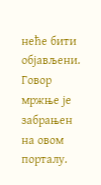неће бити објављени. Говор мржње је забрањен на овом порталу.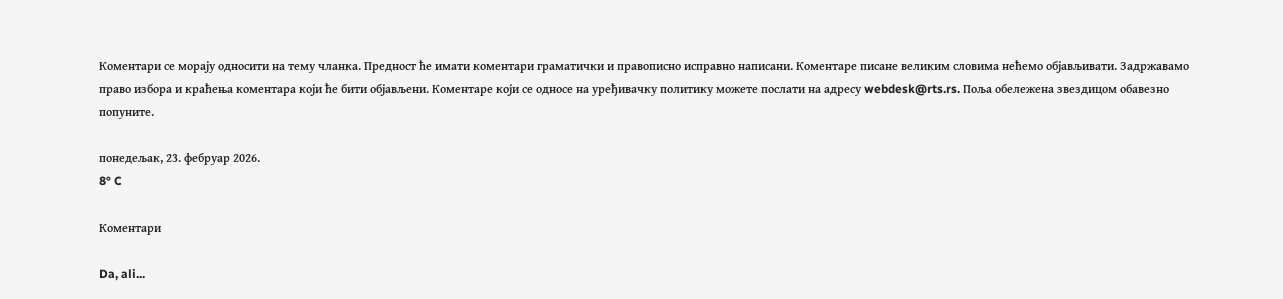Коментари се морају односити на тему чланка. Предност ће имати коментари граматички и правописно исправно написани. Коментаре писане великим словима нећемо објављивати. Задржавамо право избора и краћења коментара који ће бити објављени. Коментаре који се односе на уређивачку политику можете послати на адресу webdesk@rts.rs. Поља обележена звездицом обавезно попуните.

понедељак, 23. фебруар 2026.
8° C

Коментари

Da, ali...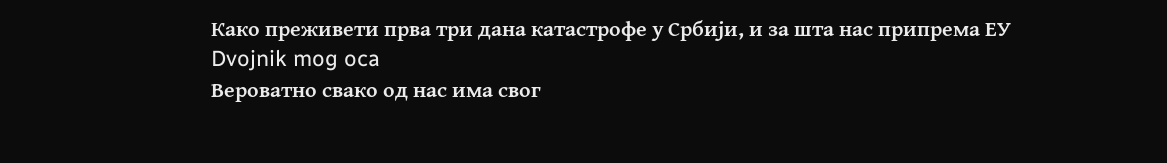Како преживети прва три дана катастрофе у Србији, и за шта нас припрема ЕУ
Dvojnik mog oca
Вероватно свако од нас има свог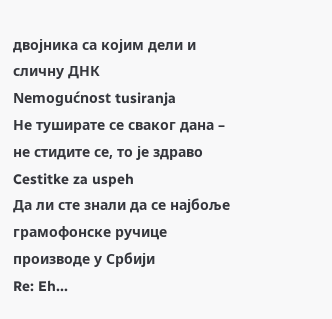двојника са којим дели и сличну ДНК
Nemogućnost tusiranja
Не туширате се сваког дана – не стидите се, то је здраво
Cestitke za uspeh
Да ли сте знали да се најбоље грамофонске ручице производе у Србији
Re: Eh...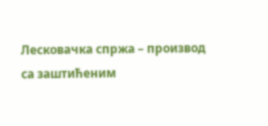Лесковачка спржа – производ са заштићеним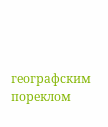географским пореклом